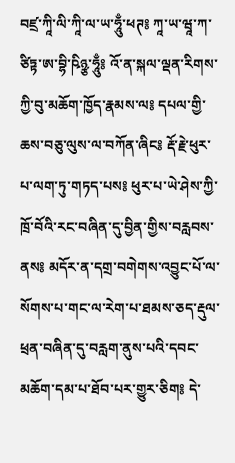བཛྲ་ཀཱི་ལི་ཀཱི་ལ་ཡ་ཧཱུྃ་ཕཊ༔ ཀཱ་ཡ་ཝཱ་ཀ་ཙིཏྟ་ཨ་བྷི་ཥིཉྩ་ཧཱུྃ༔ འོ་ན་སྐལ་ལྡན་རིགས་ཀྱི་བུ་མཆོག་ཁྱོད་རྣམས་ལ༔ དཔལ་གྱི་ཆས་བཅུ་ལུས་ལ་བཀོན་ཞིང༔ རྡོ་རྗེ་ཕུར་པ་ལག་ཏུ་གཏད་པས༔ ཕུར་པ་ཡེ་ཤེས་ཀྱི་ཁྲོ་བོའི་རང་བཞིན་དུ་བྱིན་གྱིས་བརླབས་ནས༔ མདོར་ན་དགྲ་བགེགས་འབྱུང་པོ་ལ་སོགས་པ་གང་ལ་རེག་པ་ཐམས་ཅད་རྡུལ་ཕྲན་བཞིན་དུ་བརླག་ནུས་པའི་དབང་མཆོག་དམ་པ་ཐོབ་པར་གྱུར་ཅིག༔ དེ་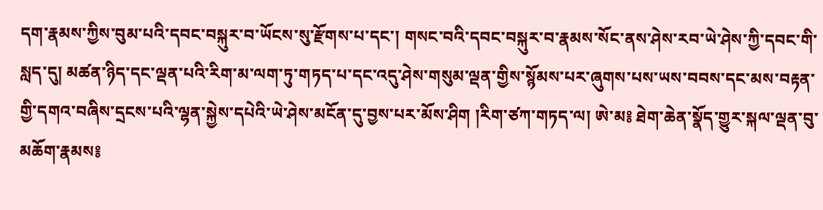དག་རྣམས་ཀྱིས་བུམ་པའི་དབང་བསྐུར་བ་ཡོངས་སུ་རྫོགས་པ་དང་། གསང་བའི་དབང་བསྐུར་བ་རྣམས་སོང་ནས་ཤེས་རབ་ཡེ་ཤེས་ཀྱི་དབང་གི་སླད་དུ། མཚན་ཉིད་དང་ལྡན་པའི་རིག་མ་ལག་ཏུ་གཏད་པ་དང་འདུ་ཤེས་གསུམ་ལྡན་གྱིས་སྙོམས་པར་ཞུགས་པས་ཡས་བབས་དང་མས་བརྟན་གྱི་དགའ་བཞིས་དྲངས་པའི་ལྷན་སྐྱེས་དཔེའི་ཡེ་ཤེས་མངོན་དུ་བྱས་པར་མོས་ཤིག །རིག་ཙཀ་གཏད་ལ། ཨེ་མ༔ ཐེག་ཆེན་སྣོད་གྱུར་སྐལ་ལྡན་བུ་མཆོག་རྣམས༔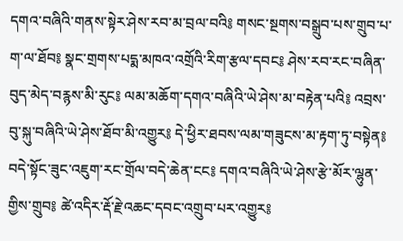དགའ་བཞིའི་གནས་སྟེར་ཤེས་རབ་མ་བྲལ་བའི༔ གསང་སྔགས་བསྒྲུབ་པས་གྲུབ་པ་ག་ལ་ཐོབ༔ སྣང་གྲགས་པདྨ་མཁའ་འགྲོའི་རིག་རྩལ་དབང༔ ཤེས་རབ་རང་བཞིན་བུད་མེད་བརྙས་མི་རུང༔ ལམ་མཆོག་དགའ་བཞིའི་ཡེ་ཤེས་མ་བརྟེན་པའི༔ འབྲས་བུ་སྐུ་བཞིའི་ཡེ་ཤེས་ཐོབ་མི་འགྱུར༔ དེ་ཕྱིར་ཐབས་ལམ་གཟུངས་མ་རྟག་ཏུ་བསྟེན༔ བདེ་སྟོང་ཟུང་འཇུག་རང་གྲོལ་བདེ་ཆེན་ངང༔ དགའ་བཞིའི་ཡེ་ཤེས་རྩེ་མོར་ལྷུན་གྱིས་གྲུབ༔ ཚེ་འདིར་རྡོ་རྗེ་འཆང་དབང་འགྲུབ་པར་འགྱུར༔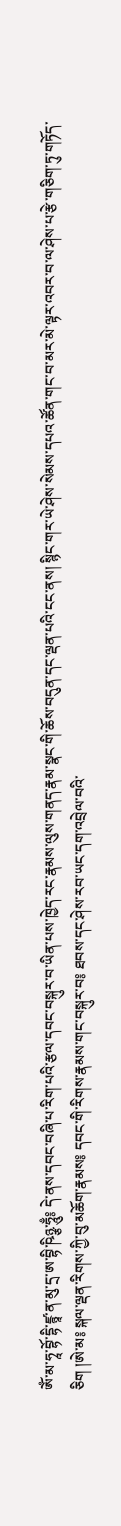ཨོཾ་མ་ཧཱ་བྷོ་དྷི་ཛྙཱ་ན་མུ་དྲ་ཨ་བྷི་ཥིཉྩ་ཧཱུྃ༔ དེ་ནས་དབང་བཞི་པ་རིག་པའི་རྩལ་དབང་བསྐུར་བ་ཡིན་པས་ཁྱེད་རང་རྣམས་ལུས་གནད་རྣམ་སྣང་གི་ཆོས་བདུན་དང་ལྡན་པའི་ངང་ནས། སྙིང་གར་ཡེ་ཤེས་སེམས་དཔའ་ཚོན་གང་བ་མར་མེ་ལྟར་འབར་བ་ལ་ཤེས་པ་རྩེ་གཅིག་ཏུ་གཏོད་ཅིག །ཨེ་མ༔ སྐལ་ལྡན་རིགས་ཀྱི་བུ་མཆོག་རྣམས༔ དབང་གི་རིགས་རྣམས་གང་བསྐུར་བ༔ ཐབས་དང་ཤེས་རབ་ཡང་དག་འབྲེལ་བའི་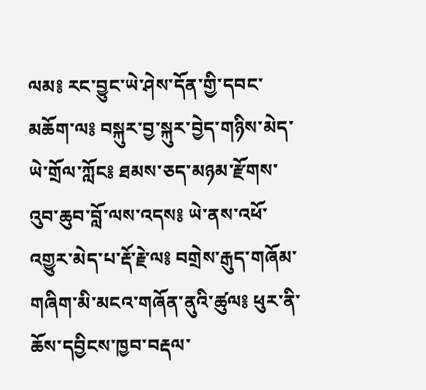ལམ༔ རང་བྱུང་ཡེ་ཤེས་དོན་གྱི་དབང་མཆོག་ལ༔ བསྐུར་བྱ་སྐུར་བྱེད་གཉིས་མེད་ཡེ་གྲོལ་ཀློང༔ ཐམས་ཅད་མཉམ་རྫོགས་འུབ་ཆུབ་བློ་ལས་འདས༔ ཡེ་ནས་འཕོ་འགྱུར་མེད་པ་རྡོ་རྗེ་ལ༔ བགྲེས་རྒུད་གཞོམ་གཞིག་མི་མངའ་གཞོན་ནུའི་ཚུལ༔ ཕུར་ནི་ཆོས་དབྱིངས་ཁྱབ་བརྡལ་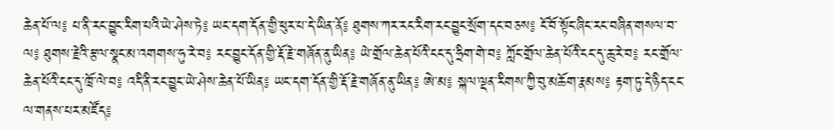ཆེན་པོ་ལ༔ པ་ནི་རང་བྱུང་རིག་པའི་ཡེ་ཤེས་ཏེ༔ ཡང་དག་དོན་གྱི་ཕུར་པ་དེ་ཡིན་ནོ༔ ཐུགས་ཀར་རང་རིག་རང་བྱུང་སྲོག་དང་བཅས༔ ངོ་བོ་སྟོང་ཞིང་རང་བཞིན་གསལ་བ་ལ༔ ཐུགས་རྗེའི་རྩལ་སྣང་མ་འགགས་ཧུ་རེ་བ༔ རང་བྱུང་དོན་གྱི་རྡོ་རྗེ་གཞོན་ནུ་ཡིན༔ ཡེ་གྲོལ་ཆེན་པོའི་ངང་དུ་ཧྲིག་གེ་བ༔ ཀློང་གྲོལ་ཆེན་པོའི་ངང་དུ་ཆུ་རེ་བ༔ རང་གྲོལ་ཆེན་པོའི་ངང་དུ་ཁྲོ་ལེ་བ༔ འདི་ནི་རང་བྱུང་ཡེ་ཤེས་ཆེན་པོ་ཡིན༔ ཡང་དག་དོན་གྱི་རྡོ་རྗེ་གཞོན་ནུ་ཡིན༔ ཨེ་མ༔ སྐལ་ལྡན་རིགས་ཀྱི་བུ་མཆོག་རྣམས༔ རྟག་ཏུ་དེ་ཉིད་ངང་ལ་གནས་པར་མཛོད༔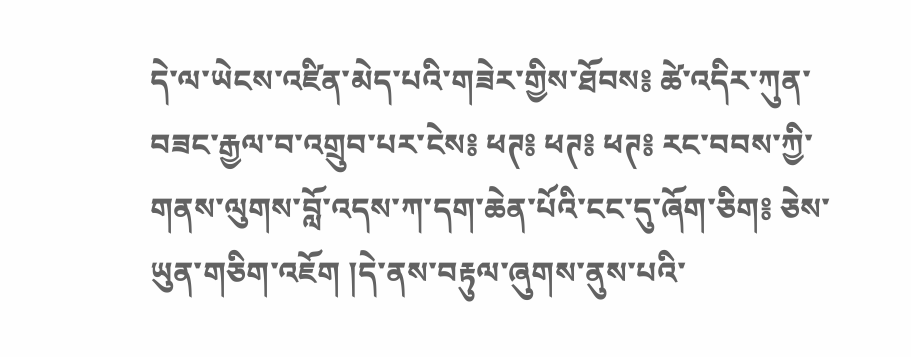དེ་ལ་ཡེངས་འཛིན་མེད་པའི་གཟེར་གྱིས་ཐོབས༔ ཚེ་འདིར་ཀུན་བཟང་རྒྱལ་བ་འགྲུབ་པར་ངེས༔ ཕཊ༔ ཕཊ༔ ཕཊ༔ རང་བབས་ཀྱི་གནས་ལུགས་བློ་འདས་ཀ་དག་ཆེན་པོའི་ངང་དུ་ཞོག་ཅིག༔ ཅེས་ཡུན་གཅིག་འཇོག །དེ་ནས་བརྟུལ་ཞུགས་ནུས་པའི་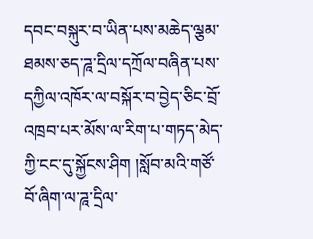དབང་བསྐུར་བ་ཡིན་པས་མཆེད་ལྕམ་ཐམས་ཅད་ཌཱ་དྲིལ་དཀྲོལ་བཞིན་པས་དཀྱིལ་འཁོར་ལ་བསྐོར་བ་བྱེད་ཅིང་བྲོ་འཁྲབ་པར་མོས་ལ་རིག་པ་གཏད་མེད་ཀྱི་ངང་དུ་སྐྱོངས་ཤིག །སློབ་མའི་གཙོ་བོ་ཞིག་ལ་ཌཱ་དྲིལ་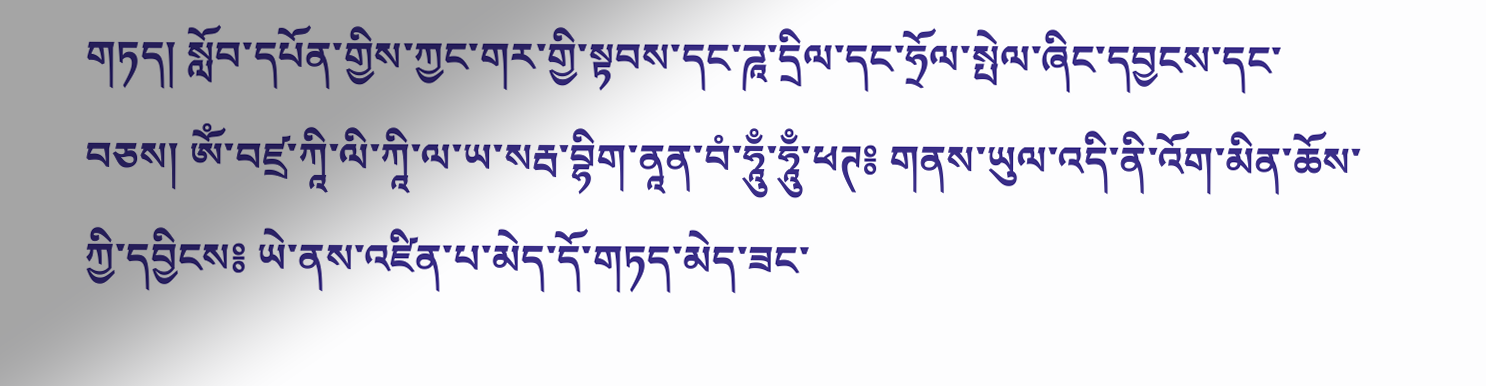གཏད། སློབ་དཔོན་གྱིས་ཀྱང་གར་གྱི་སྟབས་དང་ཌཱ་དྲིལ་དང་ཧྲོལ་སྤེལ་ཞིང་དབྱངས་དང་བཅས། ཨོཾ་བཛྲ་ཀཱི་ལི་ཀཱི་ལ་ཡ་སརྦ་བྷིག་ནཱན་བཾ་ཧཱུྃ་ཧཱུྃ་ཕཊ༔ གནས་ཡུལ་འདི་ནི་འོག་མིན་ཆོས་ཀྱི་དབྱིངས༔ ཡེ་ནས་འཛིན་པ་མེད་དོ་གཏད་མེད་ཟང་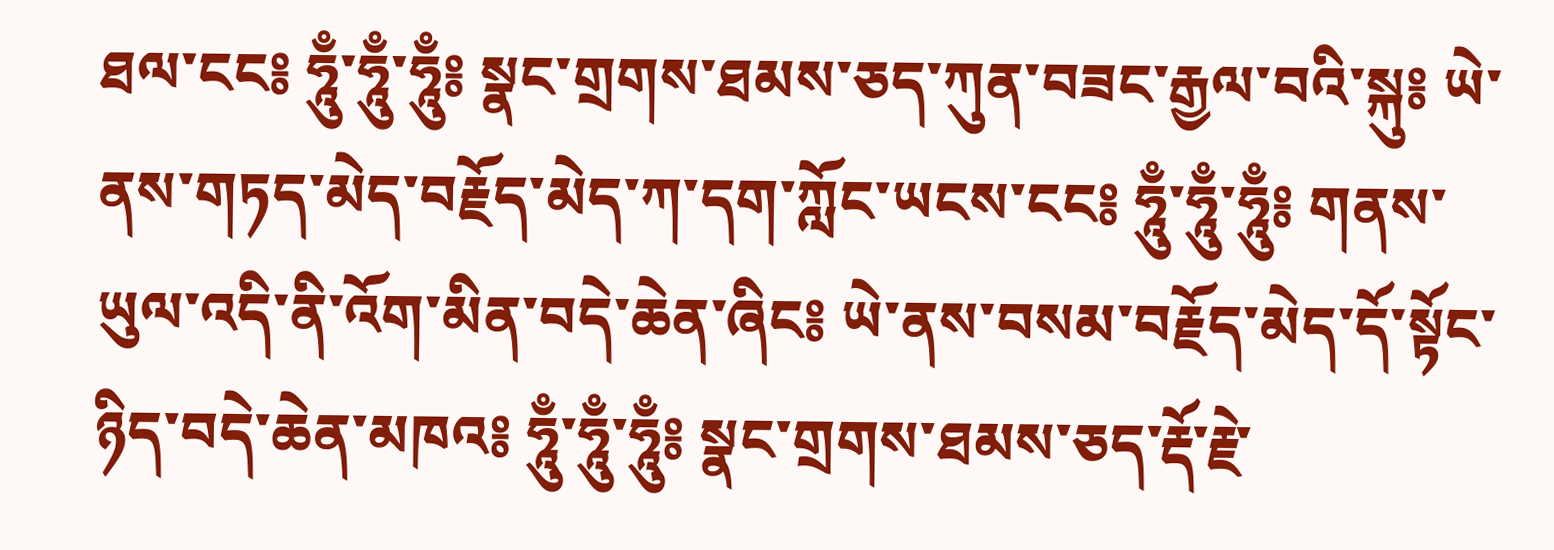ཐལ་ངང༔ ཧཱུྃ་ཧཱུྃ་ཧཱུྃ༔ སྣང་གྲགས་ཐམས་ཅད་ཀུན་བཟང་རྒྱལ་བའི་སྐུ༔ ཡེ་ནས་གཏད་མེད་བརྗོད་མེད་ཀ་དག་ཀློང་ཡངས་ངང༔ ཧཱུྃ་ཧཱུྃ་ཧཱུྃ༔ གནས་ཡུལ་འདི་ནི་འོག་མིན་བདེ་ཆེན་ཞིང༔ ཡེ་ནས་བསམ་བརྗོད་མེད་དོ་སྟོང་ཉིད་བདེ་ཆེན་མཁའ༔ ཧཱུྃ་ཧཱུྃ་ཧཱུྃ༔ སྣང་གྲགས་ཐམས་ཅད་རྡོ་རྗེ་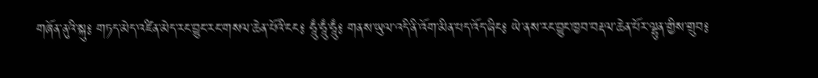གཞོན་ནུའི་སྐུ༔ གཏད་མེད་འཛིན་མེད་རང་བྱུང་རང་གསལ་ཆེན་པོའི་ངང༔ ཧཱུྃ་ཧཱུྃ་ཧཱུྃ༔ གནས་ཡུལ་འདི་ནི་འོག་མིན་པད་འོད་ཞིང༔ ཡེ་ནས་རང་བྱུང་ཁྱབ་བརྡལ་ཆེན་པོར་ལྷུན་གྱིས་གྲུབ༔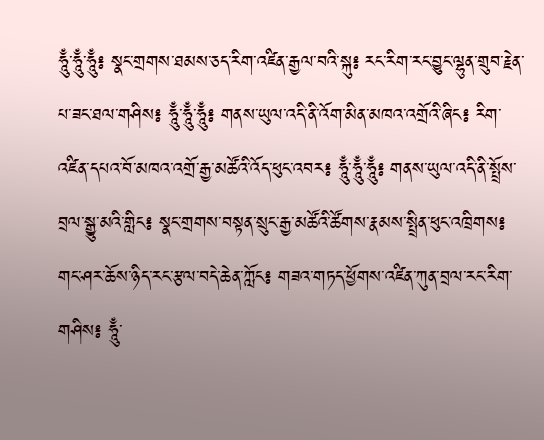ཧཱུྃ་ཧཱུྃ་ཧཱུྃ༔ སྣང་གྲགས་ཐམས་ཅད་རིག་འཛིན་རྒྱལ་བའི་སྐུ༔ རང་རིག་རང་བྱུང་ལྷུན་གྲུབ་རྗེན་པ་ཟང་ཐལ་གཤིས༔ ཧཱུྃ་ཧཱུྃ་ཧཱུྃ༔ གནས་ཡུལ་འདི་ནི་འོག་མིན་མཁའ་འགྲོའི་ཞིང༔ རིག་འཛིན་དཔའ་བོ་མཁའ་འགྲོ་རྒྱ་མཚོའི་འོད་ཕུང་འབར༔ ཧཱུྃ་ཧཱུྃ་ཧཱུྃ༔ གནས་ཡུལ་འདི་ནི་སྤྲོས་བྲལ་སྒྱུ་མའི་གླིང༔ སྣང་གྲགས་བསྟན་སྲུང་རྒྱ་མཚོའི་ཚོགས་རྣམས་སྤྲིན་ཕུང་འཁྲིགས༔ གང་ཤར་ཆོས་ཉིད་རང་རྩལ་བདེ་ཆེན་ཀློང༔ གཟའ་གཏད་ཕྱོགས་འཛིན་ཀུན་བྲལ་རང་རིག་གཤིས༔ ཧཱུྃ་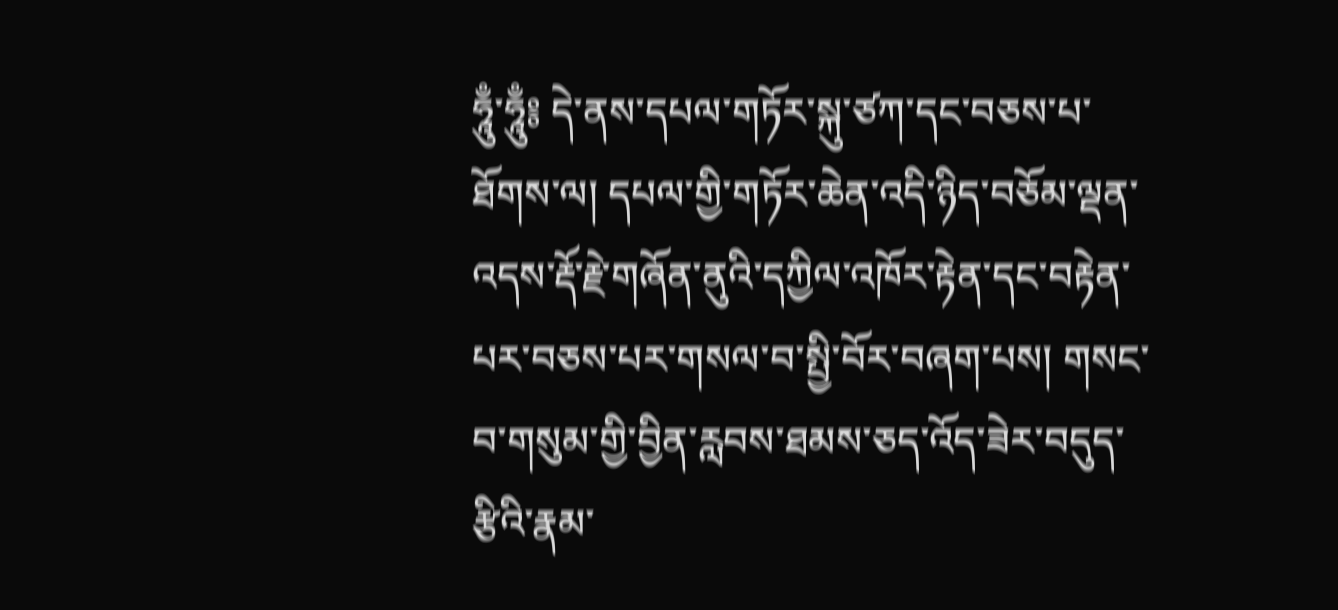ཧཱུྃ་ཧཱུྃ༔ དེ་ནས་དཔལ་གཏོར་སྐུ་ཙཀ་དང་བཅས་པ་ཐོགས་ལ། དཔལ་གྱི་གཏོར་ཆེན་འདི་ཉིད་བཅོམ་ལྡན་འདས་རྡོ་རྗེ་གཞོན་ནུའི་དཀྱིལ་འཁོར་རྟེན་དང་བརྟེན་པར་བཅས་པར་གསལ་བ་སྤྱི་བོར་བཞག་པས། གསང་བ་གསུམ་གྱི་བྱིན་རླབས་ཐམས་ཅད་འོད་ཟེར་བདུད་རྩིའི་རྣམ་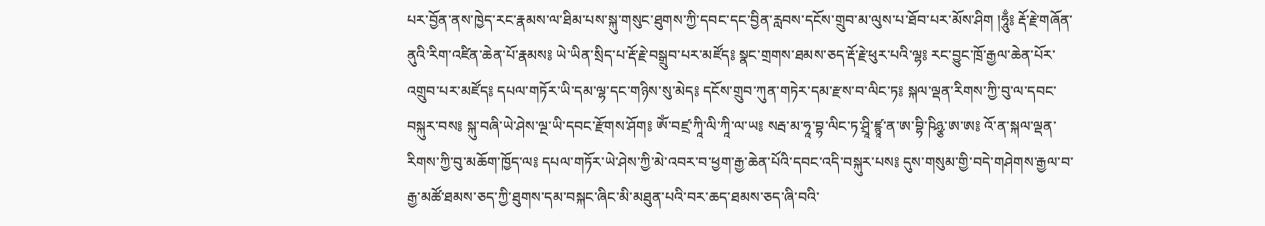པར་བྱོན་ནས་ཁྱེད་རང་རྣམས་ལ་ཐིམ་པས་སྐུ་གསུང་ཐུགས་ཀྱི་དབང་དང་བྱིན་རླབས་དངོས་གྲུབ་མ་ལུས་པ་ཐོབ་པར་མོས་ཤིག །ཧཱུྃ༔ རྡོ་རྗེ་གཞོན་ནུའི་རིག་འཛིན་ཆེན་པོ་རྣམས༔ ཡེ་ཡིན་སྲིད་པ་རྡོ་རྗེ་བསྒྲུབ་པར་མཛོད༔ སྣང་གྲགས་ཐམས་ཅད་རྡོ་རྗེ་ཕུར་པའི་ལྷ༔ རང་བྱུང་ཁྲོ་རྒྱལ་ཆེན་པོར་འགྲུབ་པར་མཛོད༔ དཔལ་གཏོར་ཡི་དམ་ལྷ་དང་གཉིས་སུ་མེད༔ དངོས་གྲུབ་ཀུན་གཏེར་དམ་རྫས་བ་ལིང་ཏ༔ སྐལ་ལྡན་རིགས་ཀྱི་བུ་ལ་དབང་བསྐུར་བས༔ སྐུ་བཞི་ཡེ་ཤེས་ལྔ་ཡི་དབང་རྫོགས་ཤོག༔ ཨོཾ་བཛྲ་ཀཱི་ལི་ཀཱི་ལ་ཡ༔ སརྦ་མ་ཧཱ་བྷ་ལིང་ཏ་ཤྲཱི་ཛྙཱ་ན་ཨ་བྷི་ཥིཉྩ་ཨ་ཨ༔ འོ་ན་སྐལ་ལྡན་རིགས་ཀྱི་བུ་མཆོག་ཁྱོད་ལ༔ དཔལ་གཏོར་ཡེ་ཤེས་ཀྱི་མེ་འབར་བ་ཕྱག་རྒྱ་ཆེན་པོའི་དབང་འདི་བསྐུར་པས༔ དུས་གསུམ་གྱི་བདེ་གཤེགས་རྒྱལ་བ་རྒྱ་མཚོ་ཐམས་ཅད་ཀྱི་ཐུགས་དམ་བསྐང་ཞིང་མི་མཐུན་པའི་བར་ཆད་ཐམས་ཅད་ཞི་བའི་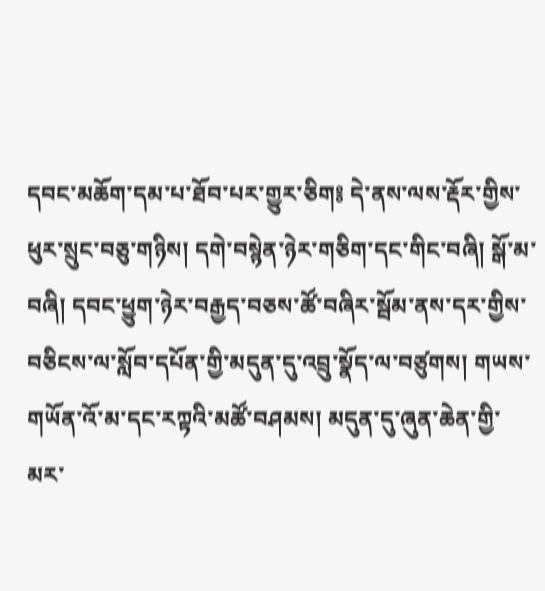དབང་མཆོག་དམ་པ་ཐོབ་པར་གྱུར་ཅིག༔ དེ་ནས་ལས་རྡོར་གྱིས་ཕུར་སྲུང་བཅུ་གཉིས། དགེ་བསྙེན་ཉེར་གཅིག་དང་གིང་བཞི། སྒོ་མ་བཞི། དབང་ཕྱུག་ཉེར་བརྒྱད་བཅས་ཚོ་བཞིར་སྦོམ་ནས་དར་གྱིས་བཅིངས་ལ་སློབ་དཔོན་གྱི་མདུན་དུ་འབྲུ་སྣོད་ལ་བཙུགས། གཡས་གཡོན་འོ་མ་དང་རཀྟའི་མཚོ་བཤམས། མདུན་དུ་ཞུན་ཆེན་གྱི་མར་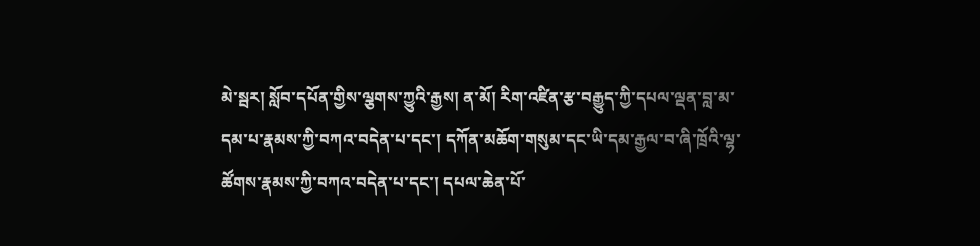མེ་སྦར། སློབ་དཔོན་གྱིས་ལྕགས་ཀྱུའི་རྒྱས། ན་མོ། རིག་འཛིན་རྩ་བརྒྱུད་ཀྱི་དཔལ་ལྡན་བླ་མ་དམ་པ་རྣམས་ཀྱི་བཀའ་བདེན་པ་དང་། དཀོན་མཆོག་གསུམ་དང་ཡི་དམ་རྒྱལ་བ་ཞི་ཁྲོའི་ལྷ་ཚོགས་རྣམས་ཀྱི་བཀའ་བདེན་པ་དང་། དཔལ་ཆེན་པོ་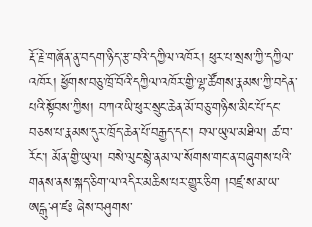རྡོ་རྗེ་གཞོན་ནུ་བདག་ཉིད་རྩ་བའི་དཀྱིལ་འཁོར། ཕུར་པ་སྲས་ཀྱི་དཀྱིལ་འཁོར། ཕྱོགས་བཅུ་ཁྲོ་བོའི་དཀྱིལ་འཁོར་གྱི་ལྷ་ཚོགས་རྣམས་ཀྱི་བདེན་པའི་སྟོབས་ཀྱིས། བཀའ་ཡི་ཕུར་སྲུང་ཆེན་མོ་བཅུ་གཉིས་མིང་པོ་དང་བཅས་པ་རྣམས་དུར་ཁྲོད་ཆེན་པོ་བརྒྱད་དང་། བལ་ཡུལ་མཐིལ། ཚ་བ་རོང་། མོན་གྱི་ཡུལ། བསེ་ལུང་སྙེ་ནམ་ལ་སོགས་གང་ན་བཞུགས་པའི་གནས་ནས་སྐད་ཅིག་ལ་འདིར་མཆིས་པར་གྱུར་ཅིག །བཛྲ་ས་མ་ཡ་ཨངྒུ་ཤ་ཛཿ ཞེས་བཤུགས་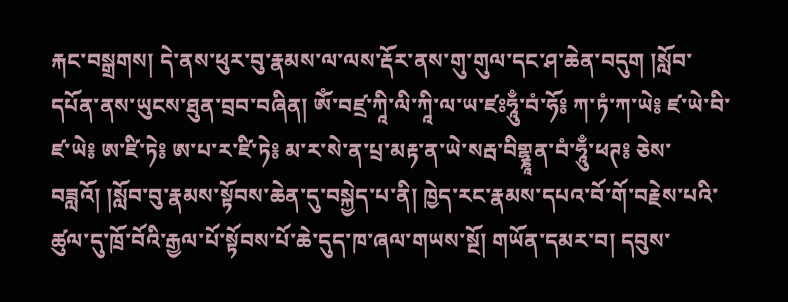རྐང་བསྒྲགས། དེ་ནས་ཕུར་བུ་རྣམས་ལ་ལས་རྡོར་ནས་གུ་གུལ་དང་ཤ་ཆེན་བདུག །སློབ་དཔོན་ནས་ཡུངས་ཐུན་བྲབ་བཞིན། ཨོཾ་བཛྲ་ཀཱི་ལི་ཀཱི་ལ་ཡ་ཛཿཧཱུྃ་བཾ་ཧོ༔ ཀ་ཏཾ་ཀ་ཡེ༔ ཛ་ཡེ་བི་ཛ་ཡེ༔ ཨ་ཛི་ཏེ༔ ཨ་པ་ར་ཛི་ཏེ༔ མ་ར་སེ་ན་པྲ་མརྟ་ན་ཡེ་སརྦ་བིགྷྣཱན་བཾ་ཧཱུྃ་ཕཊ༔ ཅེས་བཟླའོ། །སློབ་བུ་རྣམས་སྟོབས་ཆེན་དུ་བསྐྱེད་པ་ནི། ཁྱེད་རང་རྣམས་དཔའ་བོ་གོ་བརྗེས་པའི་ཚུལ་དུ་ཁྲོ་བོའི་རྒྱལ་པོ་སྟོབས་པོ་ཆེ་དུད་ཁ་ཞལ་གཡས་སྔོ། གཡོན་དམར་བ། དབུས་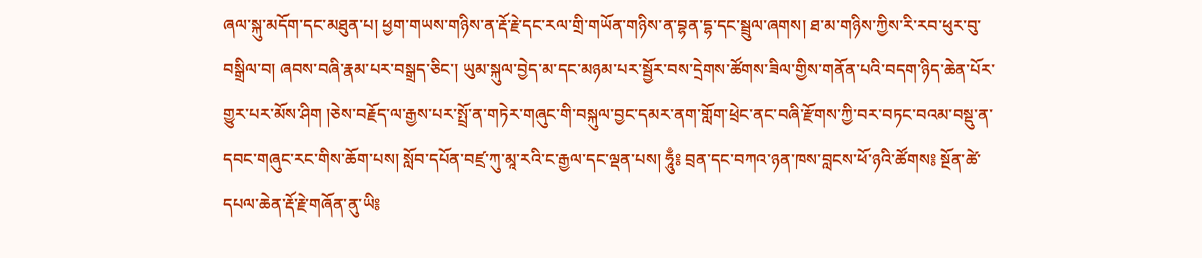ཞལ་སྐུ་མདོག་དང་མཐུན་པ། ཕྱག་གཡས་གཉིས་ན་རྡོ་རྗེ་དང་རལ་གྲི་གཡོན་གཉིས་ན་བྷན་དྷ་དང་སྦྲུལ་ཞགས། ཐ་མ་གཉིས་ཀྱིས་རི་རབ་ཕུར་བུ་བསྒྲིལ་བ། ཞབས་བཞི་རྣམ་པར་བསྒྲད་ཅིང་། ཡུམ་སྐུལ་བྱེད་མ་དང་མཉམ་པར་སྦྱོར་བས་དྲེགས་ཚོགས་ཟིལ་གྱིས་གནོན་པའི་བདག་ཉིད་ཆེན་པོར་གྱུར་པར་མོས་ཤིག །ཅེས་བརྗོད་ལ་རྒྱས་པར་སྤྲོ་ན་གཏེར་གཞུང་གི་བསྐུལ་བྱང་དམར་ནག་གློག་ཕྲེང་ནང་བཞི་རྫོགས་ཀྱི་བར་བཏང་བའམ་བསྡུ་ན་དབང་གཞུང་རང་གིས་ཆོག་པས། སློབ་དཔོན་བཛྲ་ཀུ་མཱ་རའི་ང་རྒྱལ་དང་ལྡན་པས། ཧཱུྃ༔ བྲན་དང་བཀའ་ཉན་ཁས་བླངས་ཕོ་ཉའི་ཚོགས༔ སྔོན་ཚེ་དཔལ་ཆེན་རྡོ་རྗེ་གཞོན་ནུ་ཡི༔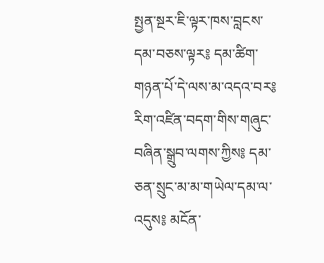སྤྱན་སྔར་ཇི་ལྟར་ཁས་བླངས་དམ་བཅས་ལྟར༔ དམ་ཚིག་གཉན་པོ་དེ་ལས་མ་འདའ་བར༔ རིག་འཛིན་བདག་གིས་གཞུང་བཞིན་སྒྲུབ་ལགས་ཀྱིས༔ དམ་ཅན་སྲུང་མ་མ་གཡེལ་དམ་ལ་འདུས༔ མངོན་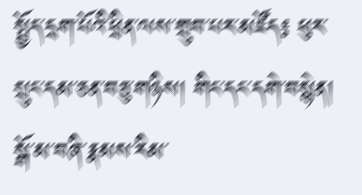སྤྱོད་དྲག་པོའི་ཕྲིན་ལས་གྲུབ་པར་མཛོད༔ ཕུར་སྲུང་དམ་ཅན་བཅུ་གཉིས། གིང་དང་དགེ་བསྙེན། སྒོ་མ་བཞི་རྣམས་རིམ་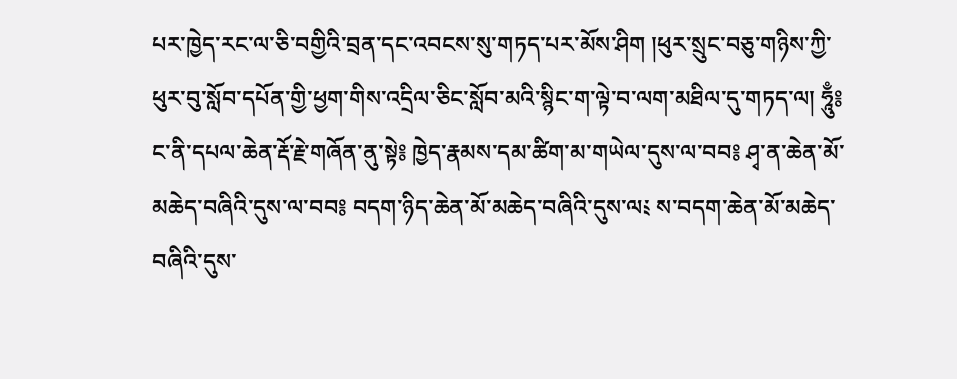པར་ཁྱེད་རང་ལ་ཅི་བགྱིའི་བྲན་དང་འབངས་སུ་གཏད་པར་མོས་ཤིག །ཕུར་སྲུང་བཅུ་གཉིས་ཀྱི་ཕུར་བུ་སློབ་དཔོན་གྱི་ཕྱག་གིས་འདྲིལ་ཅིང་སློབ་མའི་སྙིང་ག་ལྟེ་བ་ལག་མཐིལ་དུ་གཏད་ལ། ཧཱུྃ༔ ང་ནི་དཔལ་ཆེན་རྡོ་རྗེ་གཞོན་ནུ་སྟེ༔ ཁྱེད་རྣམས་དམ་ཚིག་མ་གཡེལ་དུས་ལ་བབ༔ ཤྭ་ན་ཆེན་མོ་མཆེད་བཞིའི་དུས་ལ་བབ༔ བདག་ཉིད་ཆེན་མོ་མཆེད་བཞིའི་དུས་ལ༴ ས་བདག་ཆེན་མོ་མཆེད་བཞིའི་དུས་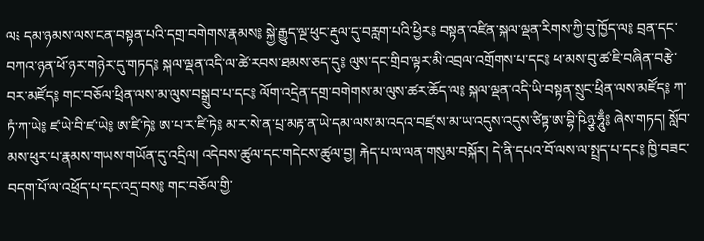ལ༴ དམ་ཉམས་ལས་ངན་བསྟན་པའི་དགྲ་བགེགས་རྣམས༔ སྐྱེ་རྒྱུད་ལྔ་ཕུང་རྡུལ་དུ་བརླག་པའི་ཕྱིར༔ བསྟན་འཛིན་སྐལ་ལྡན་རིགས་ཀྱི་བུ་ཁྱོད་ལ༔ བྲན་དང་བཀའ་ཉན་ཕོ་ཉར་གཉེར་དུ་གཏད༔ སྐལ་ལྡན་འདི་ལ་ཚེ་རབས་ཐམས་ཅད་དུ༔ ལུས་དང་གྲིབ་ལྟར་མི་འབྲལ་འགྲོགས་པ་དང༔ ཕ་མས་བུ་ཚ་ཇི་བཞིན་བརྩེ་བར་མཛོད༔ གང་བཅོལ་ཕྲིན་ལས་མ་ལུས་བསྒྲུབ་པ་དང༔ ལོག་འདྲེན་དགྲ་བགེགས་མ་ལུས་ཚར་ཆོད་ལ༔ སྐལ་ལྡན་འདི་ཡི་བསྟན་སྲུང་ཕྲིན་ལས་མཛོད༔ ཀ་ཏཾ་ཀ་ཡེ༔ ཛ་ཡེ་བི་ཛ་ཡེ༔ ཨ་ཛི་ཏེ༔ ཨ་པ་ར་ཛི་ཏེ༔ མ་ར་སེ་ན་པྲ་མརྟ་ན་ཡེ་དམ་ལས་མ་འདའ་བཛྲ་ས་མ་ཡ་འདུས་འདུས་ཙིཏྟ་ཨ་བྷི་ཥིཉྩ་ཧཱུྃ༔ ཞེས་གཏད། སློབ་མས་ཕུར་པ་རྣམས་གཡས་གཡོན་དུ་འདྲིལ། འདེབས་ཚུལ་དང་གདེངས་ཚུལ་བྱ། རྐེད་པ་ལ་ལན་གསུམ་བསྐོར། དེ་ནི་དཔའ་བོ་ལས་ལ་སྤྲད་པ་དང༔ ཁྱི་བཟང་བདག་པོ་ལ་འཕྲོད་པ་དང་འདྲ་བས༔ གང་བཅོལ་གྱི་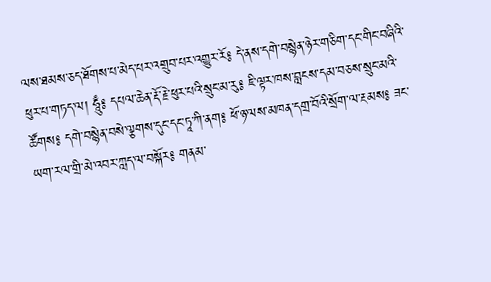ལས་ཐམས་ཅད་ཐོགས་པ་མེད་པར་འགྲུབ་པར་འགྱུར་རོ༔ དེ་ནས་དགེ་བསྙེན་ཉེར་གཅིག་དང་གིང་བཞིའི་ཕུར་པ་གཏད་ལ། ཧཱུྃ༔ དཔལ་ཆེན་རྡོ་རྗེ་ཕུར་པའི་སྲུང་མ་རུ༔ ཇི་ལྟར་ཁས་བླངས་དམ་བཅས་སྲུང་མའི་ཚོགས༔ དགེ་བསྙེན་བསེ་ལྕགས་དུང་དང་ཏཱ་ཀི་ནག༔ ཕོ་ཉ་ལས་མཁན་དགྲ་བོའི་སྲོག་ལ་རྔམས༔ ཟང་ཡག་རལ་གྲི་མེ་འབར་ཀླད་ལ་བསྐོར༔ གནམ་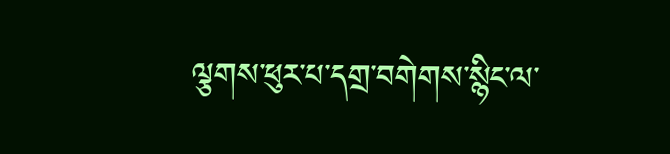ལྕགས་ཕུར་པ་དགྲ་བགེགས་སྙིང་ལ་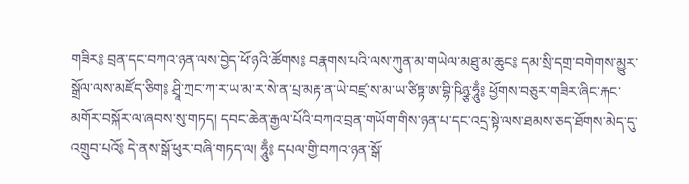གཟིར༔ བྲན་དང་བཀའ་ཉན་ལས་བྱེད་ཕོ་ཉའི་ཚོགས༔ བརྣགས་པའི་ལས་ཀུན་མ་གཡེལ་མཐུ་མ་ཆུང༔ དམ་སྲི་དགྲ་བགེགས་མྱུར་སྒྲོལ་ལས་མཛོད་ཅིག༔ ཤྲཱི་ཀྲང་ཀ་ར་ཡ་མ་ར་སེ་ན་པྲ་མརྟ་ན་ཡེ་བཛྲ་ས་མ་ཡ་ཙིཏྟ་ཨ་བྷི་ཥིཉྩ་ཧཱུྃ༔ ཕྱོགས་བཅུར་གཟིར་ཞིང་རྐང་མགོར་བསྐོར་ལ་ཞབས་སུ་གཏད། དབང་ཆེན་རྒྱལ་པོའི་བཀའ་བྲན་གཡོག་གིས་ཉན་པ་དང་འདྲ་སྟེ་ལས་ཐམས་ཅད་ཐོགས་མེད་དུ་འགྲུབ་པའོ༔ དེ་ནས་སྒོ་ཕུར་བཞི་གཏད་ལ། ཧཱུྃ༔ དཔལ་གྱི་བཀའ་ཉན་སྒོ་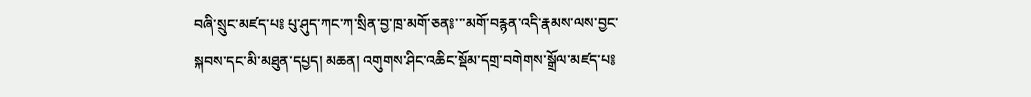བཞི་སྲུང་མཛད་པ༔ པུ་ཤུད་ཀང་ཀ་སྲིན་བྱ་ཁྲ་མགོ་ཅན༔་་་མགོ་བརྙན་འདི་རྣམས་ལས་བྱང་སྐབས་དང་མི་མཐུན་དཔྱད། མཆན། འགུགས་ཤིང་འཆིང་སྡོམ་དགྲ་བགེགས་སྒྲོལ་མཛད་པ༔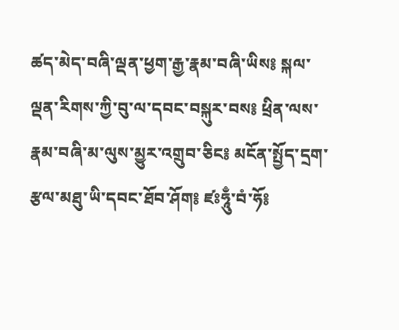ཚད་མེད་བཞི་ལྡན་ཕྱག་རྒྱ་རྣམ་བཞི་ཡིས༔ སྐལ་ལྡན་རིགས་ཀྱི་བུ་ལ་དབང་བསྐུར་བས༔ ཕྲིན་ལས་རྣམ་བཞི་མ་ལུས་མྱུར་འགྲུབ་ཅིང༔ མངོན་སྤྱོད་དྲག་རྩལ་མཐུ་ཡི་དབང་ཐོབ་ཤོག༔ ཛཿཧཱུྃ་བཾ་ཧོ༔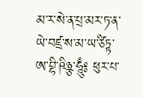མ་ར་སེ་ན་པྲ་མར་ཏ་ན་ཡེ་བཛྲ་ས་མ་ཡ་ཙིཏྟ་ཨ་བྷི་ཥིཉྩ་ཧཱུྃ༔ ཕུར་པ་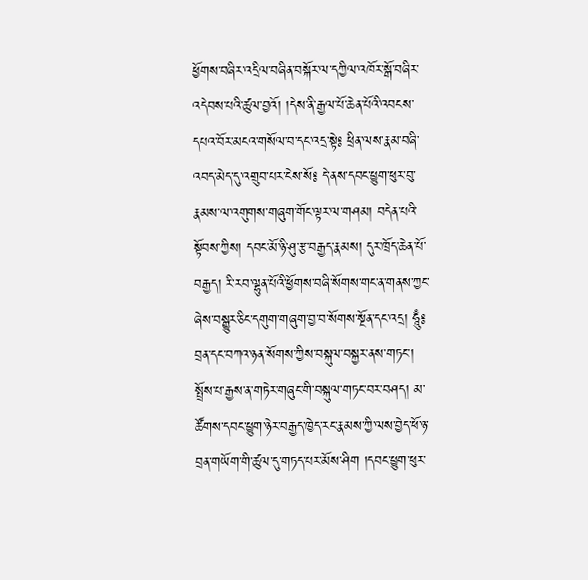ཕྱོགས་བཞིར་འདྲིལ་བཞིན་བསྐོར་ལ་དཀྱིལ་འཁོར་སྒོ་བཞིར་འདེབས་པའི་ཚུལ་བྱའོ། །དེས་ནི་རྒྱལ་པོ་ཆེན་པོའི་འབངས་དཔའ་བོར་མངའ་གསོལ་བ་དང་འདྲ་སྟེ༔ ཕྲིན་ལས་རྣམ་བཞི་འབད་མེད་དུ་འགྲུབ་པར་ངེས་སོ༔ དེ་ནས་དབང་ཕྱུག་ཕུར་བུ་རྣམས་ལ་འགུགས་གཞུག་གོང་ལྟར་ལ་གཤམ། བདེན་པའི་སྟོབས་ཀྱིས། དབང་མོ་ཉི་ཤུ་རྩ་བརྒྱད་རྣམས། དུར་ཁྲོད་ཆེན་པོ་བརྒྱད། རི་རབ་ལྷུན་པོའི་ཕྱོགས་བཞི་སོགས་གང་ན་གནས་ཀྱང་ཞེས་བསྒྱུར་ཅིང་དགུག་གཞུག་བྱ་བ་སོགས་སྔོན་དང་འདྲ། ཧཱུྃ༔ བྲན་དང་བཀའ་ཉན་སོགས་ཀྱིས་བསྐུལ་བསྐྱར་ནས་གཏང་། སྤྲོས་པ་རྒྱས་ན་གཏེར་གཞུང་གི་བསྐུལ་གཏང་བར་བཤད། མ་ཚོགས་དབང་ཕྱུག་ཉེར་བརྒྱད་ཁྱེད་རང་རྣམས་ཀྱི་ལས་བྱེད་ཕོ་ཉ་བྲན་གཡོག་གི་ཚུལ་དུ་གཏད་པར་མོས་ཤིག །དབང་ཕྱུག་ཕུར་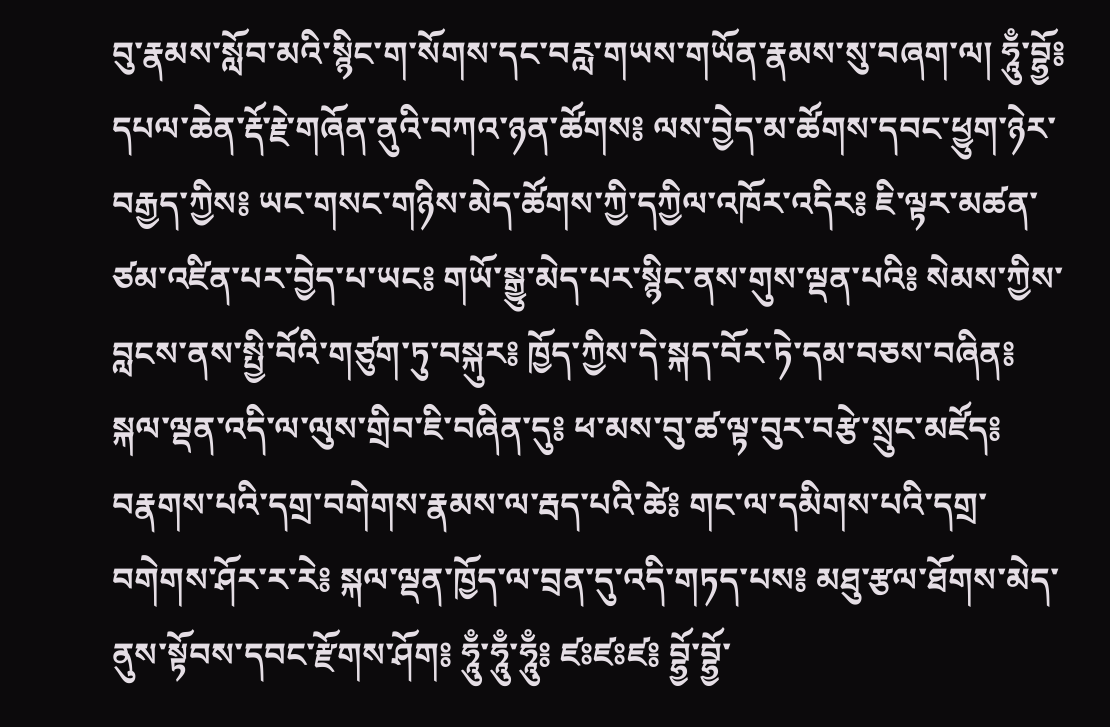བུ་རྣམས་སློབ་མའི་སྙིང་ག་སོགས་དང་བརླ་གཡས་གཡོན་རྣམས་སུ་བཞག་ལ། ཧཱུྃ་བྷྱོ༔ དཔལ་ཆེན་རྡོ་རྗེ་གཞོན་ནུའི་བཀའ་ཉན་ཚོགས༔ ལས་བྱེད་མ་ཚོགས་དབང་ཕྱུག་ཉེར་བརྒྱད་ཀྱིས༔ ཡང་གསང་གཉིས་མེད་ཚོགས་ཀྱི་དཀྱིལ་འཁོར་འདིར༔ ཇི་ལྟར་མཚན་ཙམ་འཛིན་པར་བྱེད་པ་ཡང༔ གཡོ་སྒྱུ་མེད་པར་སྙིང་ནས་གུས་ལྡན་པའི༔ སེམས་ཀྱིས་བླངས་ནས་སྤྱི་བོའི་གཙུག་ཏུ་བསྐུར༔ ཁྱོད་ཀྱིས་དེ་སྐད་བོར་ཏེ་དམ་བཅས་བཞིན༔ སྐལ་ལྡན་འདི་ལ་ལུས་གྲིབ་ཇི་བཞིན་དུ༔ ཕ་མས་བུ་ཚ་ལྟ་བུར་བརྩེ་སྲུང་མཛོད༔ བརྣགས་པའི་དགྲ་བགེགས་རྣམས་ལ་རྦད་པའི་ཚེ༔ གང་ལ་དམིགས་པའི་དགྲ་བགེགས་ཤོར་ར་རེ༔ སྐལ་ལྡན་ཁྱོད་ལ་བྲན་དུ་འདི་གཏད་པས༔ མཐུ་རྩལ་ཐོགས་མེད་ནུས་སྟོབས་དབང་རྫོགས་ཤོག༔ ཧཱུྃ་ཧཱུྃ་ཧཱུྃ༔ ཛཿཛཿཛ༔ བྷྱོ་བྷྱོ་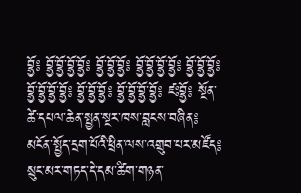བྷྱོ༔ བྷྱོ་བྷྱོ་བྷྱོ་བྷྱོ༔ བྷྱོ་བྷྱོ་བྷྱོ༔ བྷྱོ་བྷྱོ་བྷྱོ་བྷྱོ༔ བྷྱོ་བྷྱོ་བྷྱོ༔ བྷྱོ་བྷྱོ་བྷྱོ་བྷྱོ༔ བྷྱོ་བྷྱོ་བྷྱོ༔ བྷྱོ་བྷྱོ་བྷྱོ་བྷྱོ༔ ཛཿབྷྱོ༔ སྔོན་ཚེ་དཔལ་ཆེན་སྤྱན་སྔར་ཁས་བླངས་བཞིན༔ མངོན་སྤྱོད་དྲག་པོའི་ཕྲིན་ལས་འགྲུབ་པར་མཛོད༔ སྲུང་མར་གཏད་དེ་དམ་ཚིག་གཉན་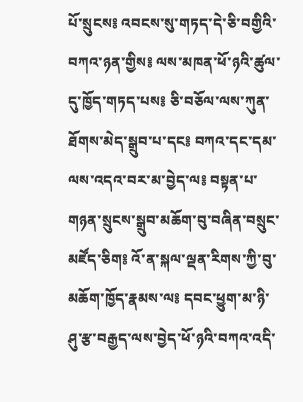པོ་སྲུངས༔ འབངས་སུ་གཏད་དེ་ཅི་བགྱིའི་བཀའ་ཉན་གྱིས༔ ལས་མཁན་ཕོ་ཉའི་ཚུལ་དུ་ཁྱོད་གཏད་པས༔ ཅི་བཅོལ་ལས་ཀུན་ཐོགས་མེད་སྒྲུབ་པ་དང༔ བཀའ་དང་དམ་ལས་འདའ་བར་མ་བྱེད་ལ༔ བསྟན་པ་གཉན་སྲུངས་སྒྲུབ་མཆོག་བུ་བཞིན་བསྲུང་མཛོད་ཅིག༔ འོ་ན་སྐལ་ལྡན་རིགས་ཀྱི་བུ་མཆོག་ཁྱོད་རྣམས་ལ༔ དབང་ཕྱུག་མ་ཉི་ཤུ་རྩ་བརྒྱད་ལས་བྱེད་ཕོ་ཉའི་བཀའ་འདི་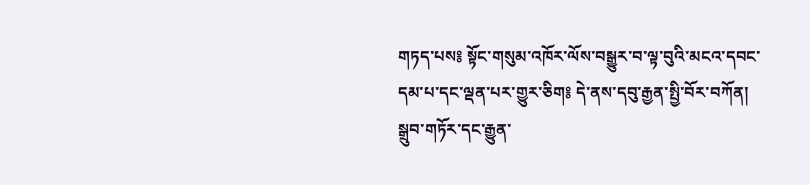གཏད་པས༔ སྟོང་གསུམ་འཁོར་ལོས་བསྒྱུར་བ་ལྟ་བུའི་མངའ་དབང་དམ་པ་དང་ལྡན་པར་གྱུར་ཅིག༔ དེ་ནས་དབུ་རྒྱན་སྤྱི་བོར་བཀོན། སྒྲུབ་གཏོར་དང་རྒྱུན་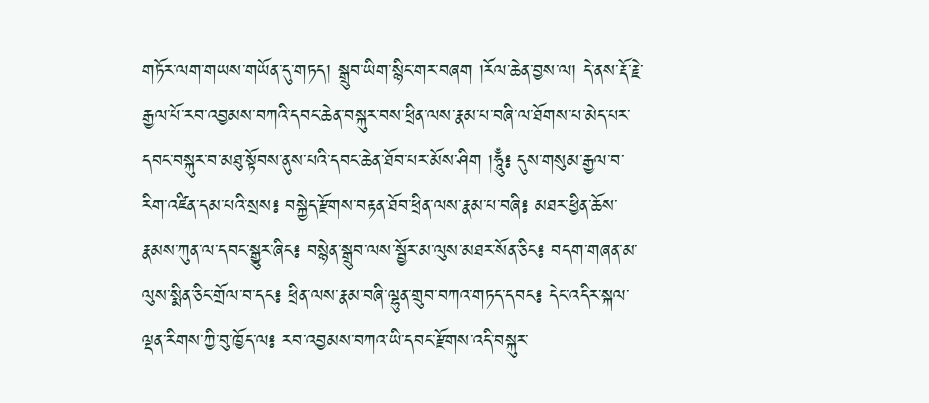གཏོར་ལག་གཡས་གཡོན་དུ་གཏད། སྒྲུབ་ཡིག་སྙིང་གར་བཞག །རོལ་ཆེན་བྱས་ལ། དེ་ནས་རྡོ་རྗེ་རྒྱལ་པོ་རབ་འབྱམས་བཀའི་དབང་ཆེན་བསྐུར་བས་ཕྲིན་ལས་རྣམ་པ་བཞི་ལ་ཐོགས་པ་མེད་པར་དབང་བསྐུར་བ་མཐུ་སྟོབས་ནུས་པའི་དབང་ཆེན་ཐོབ་པར་མོས་ཤིག །ཧཱུྃ༔ དུས་གསུམ་རྒྱལ་བ་རིག་འཛིན་དམ་པའི་སྲས༔ བསྐྱེད་རྫོགས་བརྟན་ཐོབ་ཕྲིན་ལས་རྣམ་པ་བཞི༔ མཐར་ཕྱིན་ཆོས་རྣམས་ཀུན་ལ་དབང་སྒྱུར་ཞིང༔ བསྙེན་སྒྲུབ་ལས་སྦྱོར་མ་ལུས་མཐར་སོན་ཅིང༔ བདག་གཞན་མ་ལུས་སྨིན་ཅིང་གྲོལ་བ་དང༔ ཕྲིན་ལས་རྣམ་བཞི་ལྷུན་གྲུབ་བཀའ་གཏད་དབང༔ དེང་འདིར་སྐལ་ལྡན་རིགས་ཀྱི་བུ་ཁྱོད་ལ༔ རབ་འབྱམས་བཀའ་ཡི་དབང་རྫོགས་འདི་བསྐུར་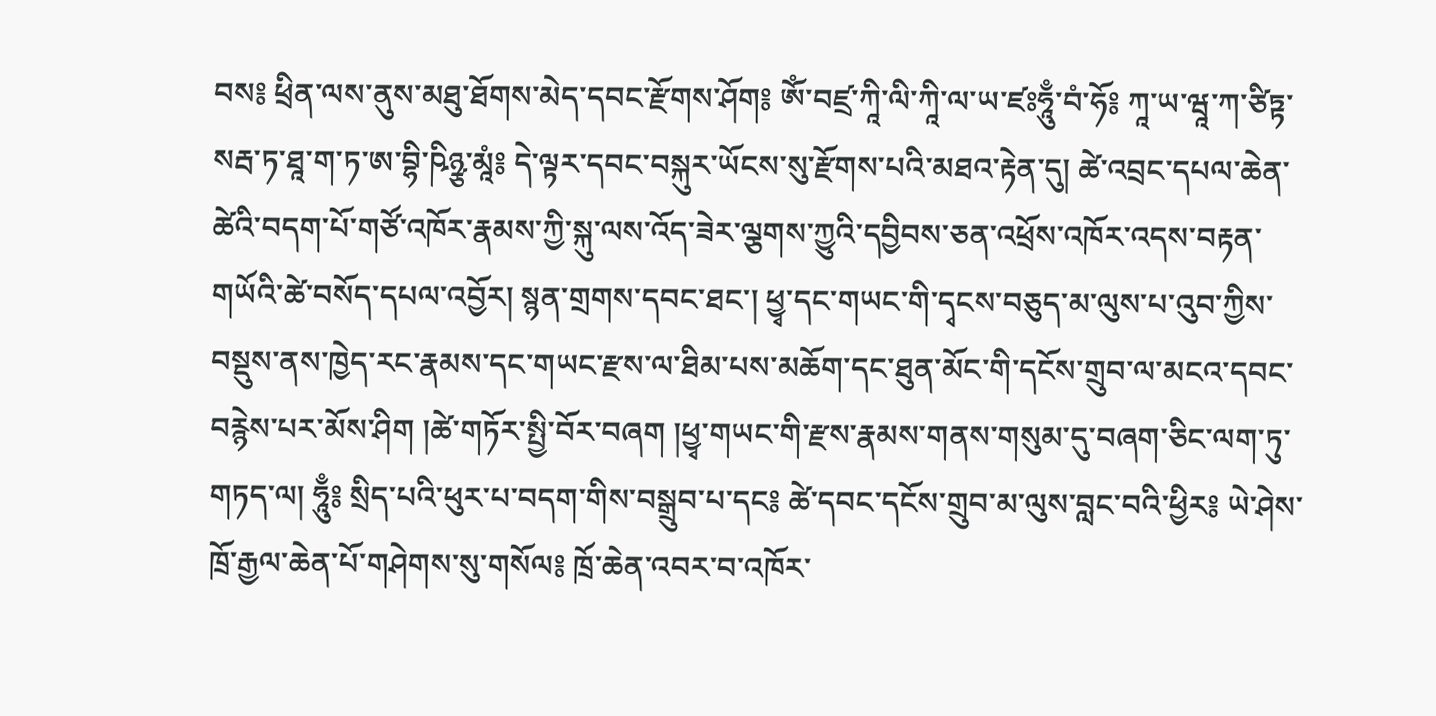བས༔ ཕྲིན་ལས་ནུས་མཐུ་ཐོགས་མེད་དབང་རྫོགས་ཤོག༔ ཨོཾ་བཛྲ་ཀཱི་ལི་ཀཱི་ལ་ཡ་ཛཿཧཱུྃ་བཾ་ཧོ༔ ཀཱ་ཡ་ཝཱ་ཀ་ཙིཏྟ་སརྦ་ཏ་ཐཱ་ག་ཏ་ཨ་བྷི་ཥིཉྩ་མཱཾ༔ དེ་ལྟར་དབང་བསྐུར་ཡོངས་སུ་རྫོགས་པའི་མཐའ་རྟེན་དུ། ཚེ་འབྲང་དཔལ་ཆེན་ཚེའི་བདག་པོ་གཙོ་འཁོར་རྣམས་ཀྱི་སྐུ་ལས་འོད་ཟེར་ལྕགས་ཀྱུའི་དབྱིབས་ཅན་འཕྲོས་འཁོར་འདས་བརྟན་གཡོའི་ཚེ་བསོད་དཔལ་འབྱོར། སྙན་གྲགས་དབང་ཐང་། ཕྱྭ་དང་གཡང་གི་དྭངས་བཅུད་མ་ལུས་པ་འུབ་ཀྱིས་བསྡུས་ནས་ཁྱེད་རང་རྣམས་དང་གཡང་རྫས་ལ་ཐིམ་པས་མཆོག་དང་ཐུན་མོང་གི་དངོས་གྲུབ་ལ་མངའ་དབང་བརྙེས་པར་མོས་ཤིག །ཚེ་གཏོར་སྤྱི་བོར་བཞག །ཕྱྭ་གཡང་གི་རྫས་རྣམས་གནས་གསུམ་དུ་བཞག་ཅིང་ལག་ཏུ་གཏད་ལ། ཧཱུྃ༔ སྲིད་པའི་ཕུར་པ་བདག་གིས་བསྒྲུབ་པ་དང༔ ཚེ་དབང་དངོས་གྲུབ་མ་ལུས་བླང་བའི་ཕྱིར༔ ཡེ་ཤེས་ཁྲོ་རྒྱལ་ཆེན་པོ་གཤེགས་སུ་གསོལ༔ ཁྲོ་ཆེན་འབར་བ་འཁོར་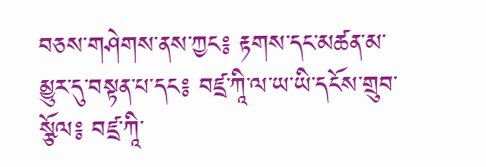བཅས་གཤེགས་ནས་ཀྱང༔ རྟགས་དང་མཚན་མ་མྱུར་དུ་བསྟན་པ་དང༔ བཛྲ་ཀཱི་ལ་ཡ་ཡི་དངོས་གྲུབ་སྩོལ༔ བཛྲ་ཀཱི་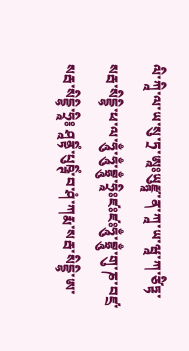ལི་ཀཱི་ལ་ཡ་སུ་ཏྲ་ཨཱཿཡུརྫྙཱ་ན་ཀཱ་ཡ་ཝཱ་ཀ་ཙིཏྟ་སརྦ་སིདྡྷི་ཕ་ལ་ཧཱུྃ་ཧཱུྃ་བྷྲཱུྃ་ཧྲཱིཿཛཿཛཿཧཱུྃ་བྷྲཱུྃ་གུ་ཎ་བཛྲ་སརྦ་སིདྡྷི་ཧྲཱི༔ ཤཱནྟིཾ་པུཥྚིཾ་བ་ཤཾ་ཀརྨ་སརྦ་སིདྡྷི་ཨ་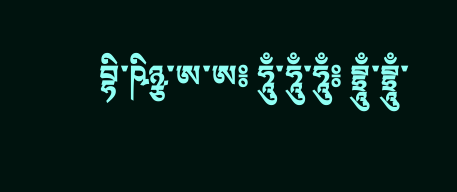བྷི་ཥིཉྩ་ཨ་ཨ༔ ཧཱུྃ་ཧཱུྃ་ཧཱུྃ༔ བྷྲཱུྃ་བྷྲཱུྃ་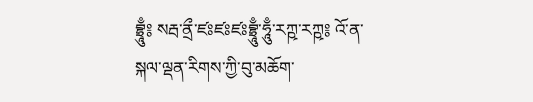བྷྲཱུྃ༔ སརྦ་ནྲྀ་ཛཿཛཿཛཿབྷྲཱུྃ་ཧཱུྃ་རཀྵ་རཀྵ༔ འོ་ན་སྐལ་ལྡན་རིགས་ཀྱི་བུ་མཆོག་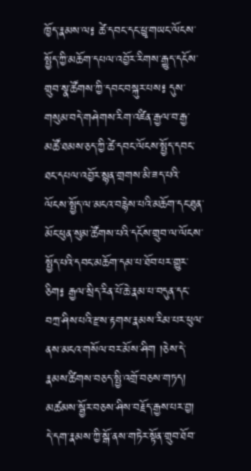ཁྱོད་རྣམས་ལ༔ ཚེ་དབང་དང་ཕྱྭ་གཡང་ལོངས་སྤྱོད་ཀྱི་མཆོག་དཔལ་འབྱོར་རིགས་རྒྱུད་དངོས་གྲུབ་སྣ་ཚོགས་ཀྱི་དབང་བསྐུར་པས༔ དུས་གསུམ་བདེ་གཤེགས་རིག་འཛིན་རྒྱལ་བ་རྒྱ་མཚོ་ཐམས་ཅད་ཀྱི་ཚེ་དབང་ལོངས་སྤྱོད་དབང་ཐང་དཔལ་འབྱོར་སྙན་གྲགས་མི་ཟད་པའི་ལོངས་སྤྱོད་ལ་མངའ་བརྙེས་པའི་མཆོག་དང་ཐུན་མོང་ཕུན་སུམ་ཚོགས་པའི་དངོས་གྲུབ་ལ་ལོངས་སྤྱོད་པའི་དབང་མཆོག་དམ་པ་ཐོབ་པར་གྱུར་ཅིག༔ རྒྱལ་སྲིད་རིན་པོ་ཆེ་རྣམ་པ་བདུན་དང་བཀྲ་ཤིས་པའི་རྫས་རྟགས་རྣམས་རིམ་པར་ཕུལ་ནས་མངའ་གསོལ་བར་མོས་ཤིག །ཅེས་དེ་རྣམས་ཚིགས་བཅད་སྤྱི་འགྲོ་བཅས་གཏད། མཚམས་སྦྱོར་བཅས་ཤིས་བརྗོད་རྒྱས་པར་བྱ། དེ་དག་རྣམས་ཀྱི་སྒོ་ནས་གཏེར་སྟོན་གྲུབ་ཐོབ་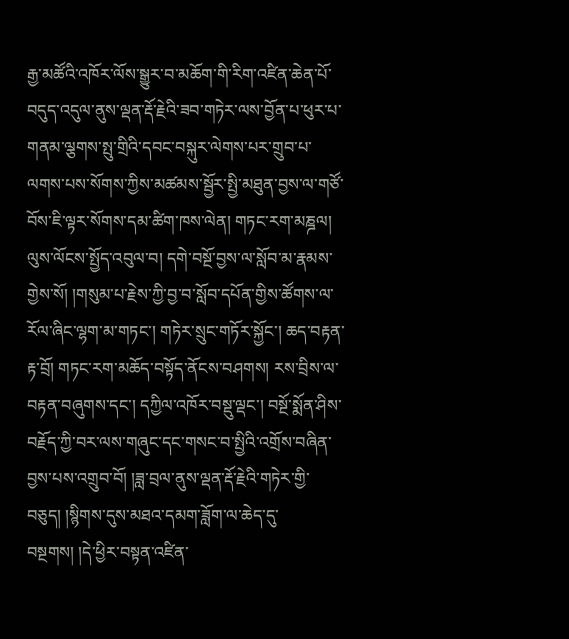རྒྱ་མཚོའི་འཁོར་ལོས་སྒྱུར་བ་མཆོག་གི་རིག་འཛིན་ཆེན་པོ་བདུད་འདུལ་ནུས་ལྡན་རྡོ་རྗེའི་ཟབ་གཏེར་ལས་བྱོན་པ་ཕུར་པ་གནམ་ལྕགས་སྤུ་གྲིའི་དབང་བསྐུར་ལེགས་པར་གྲུབ་པ་ལགས་པས་སོགས་ཀྱིས་མཚམས་སྦྱོར་སྤྱི་མཐུན་བྱས་ལ་གཙོ་བོས་ཇི་ལྟར་སོགས་དམ་ཚིག་ཁས་ལེན། གཏང་རག་མཎྜལ། ལུས་ལོངས་སྤྱོད་འབུལ་བ། དགེ་བསྔོ་བྱས་ལ་སློབ་མ་རྣམས་གྱེས་སོ། །གསུམ་པ་རྗེས་ཀྱི་བྱ་བ་སློབ་དཔོན་གྱིས་ཚོགས་ལ་རོལ་ཞིང་ལྷག་མ་གཏང་། གཏེར་སྲུང་གཏོར་སྐྱོང་། ཆད་བརྟན་རྟ་བྲོ། གཏང་རག་མཆོད་བསྟོད་ནོངས་བཤགས། རས་བྲིས་ལ་བརྟན་བཞུགས་དང་། དཀྱིལ་འཁོར་བསྡུ་ལྡང་། བསྔོ་སྨོན་ཤིས་བརྗོད་ཀྱི་བར་ལས་གཞུང་དང་གསང་བ་སྤྱིའི་འགྲོས་བཞིན་བྱས་པས་འགྲུབ་བོ། །ཟླ་བྲལ་ནུས་ལྡན་རྡོ་རྗེའི་གཏེར་གྱི་བཅུད། །སྙིགས་དུས་མཐའ་དམག་ཟློག་ལ་ཆེད་དུ་བསྔགས། །དེ་ཕྱིར་བསྟན་འཛིན་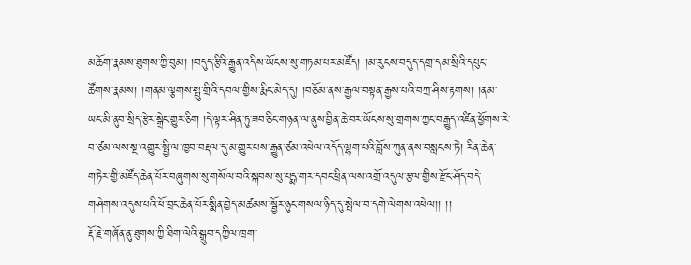མཆོག་རྣམས་ཐུགས་ཀྱི་བུམ། །བདུད་རྩིའི་རྒྱུན་འདིས་ཡོངས་སུ་གཏམ་པར་མཛོད། །མ་རུངས་བདུད་དགྲ་དམ་སྲིའི་དཔུང་ཚོགས་རྣམས། །གནམ་ལྕགས་སྤུ་གྲིའི་དབལ་གྱིས་རྨིང་མེད་དུ། །བཅོམ་ནས་རྒྱལ་བསྟན་རྒྱས་པའི་བཀྲ་ཤིས་རྟགས། །ནམ་ཡང་མི་ནུབ་སྲིད་རྩེར་སྒྲེང་གྱུར་ཅིག །དེ་ལྟར་ཤིན་ཏུ་ཟབ་ཅིང་གཉན་ལ་ནུས་བྱིན་ཆེ་བར་ཡོངས་སུ་གྲགས་ཀྱང་བརྒྱུད་འཛིན་ཕྱོགས་རེ་བ་ཙམ་ལས་སྔ་འགྱུར་སྤྱི་ལ་ཁྱབ་བརྡལ་དུ་མ་གྱུར་པས་རྒྱུན་ཙམ་འཕེལ་འདོད་ལྷག་པའི་བློས་ཀུན་ནས་བསླངས་ཏེ། རིན་ཆེན་གཏེར་གྱི་མཛོད་ཆེན་པོར་བཞུགས་སུ་གསོལ་བའི་སྐབས་སུ་པདྨ་གར་དབང་ཕྲིན་ལས་འགྲོ་འདུལ་རྩལ་གྱིས་རྫོང་ཤོད་བདེ་གཤེགས་འདུས་པའི་ཕོ་བྲང་ཆེན་པོར་སྨིན་བྱེད་མཚམས་སྦྱོར་ཉུང་གསལ་ཉིད་དུ་སྤེལ་བ་དགེ་ལེགས་འཕེལ།། །།
རྡོ་རྗེ་གཞོན་ནུ་ཐུགས་ཀྱི་ཐིག་ལེའི་སྒྲུབ་དཀྱིལ་ཁྲག་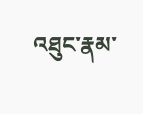འཐུང་རྣམ་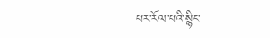པར་རོལ་པའི་སྙིང་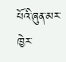པོའི་ཞུན་མར་ཁྱེར་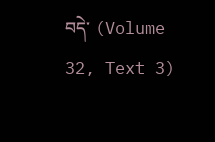བདེ་ (Volume 32, Text 3)